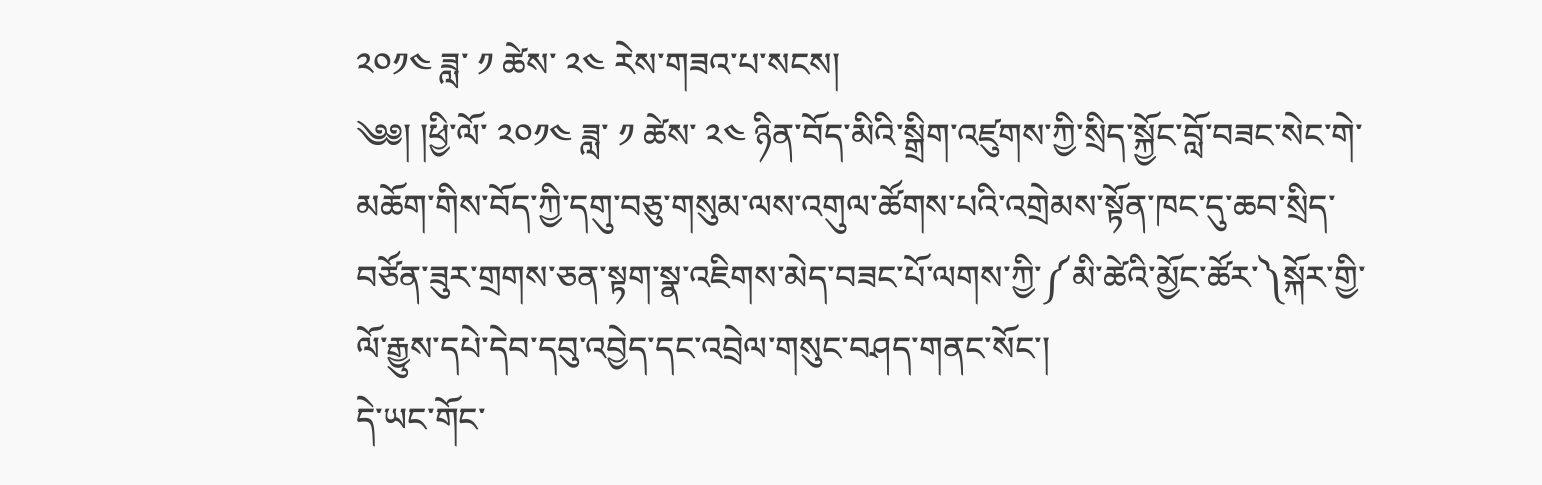༢༠༡༤ ཟླ་ ༡ ཚེས་ ༢༤ རེས་གཟའ་པ་སངས།
༄༅། །ཕྱི་ལོ་ ༢༠༡༤ ཟླ་ ༡ ཚེས་ ༢༤ ཉིན་བོད་མིའི་སྒྲིག་འཛུགས་ཀྱི་སྲིད་སྐྱོང་བློ་བཟང་སེང་གེ་མཆོག་གིས་བོད་ཀྱི་དགུ་བཅུ་གསུམ་ལས་འགུལ་ཚོགས་པའི་འགྲེམས་སྟོན་ཁང་དུ་ཆབ་སྲིད་བཙོན་ཟུར་གྲགས་ཅན་སྟག་སྣ་འཇིགས་མེད་བཟང་པོ་ལགས་ཀྱི་༼མི་ཚེའི་མྱོང་ཚོར་༽སྐོར་གྱི་ལོ་རྒྱུས་དཔེ་དེབ་དབུ་འབྱེད་དང་འབྲེལ་གསུང་བཤད་གནང་སོང་།
དེ་ཡང་གོང་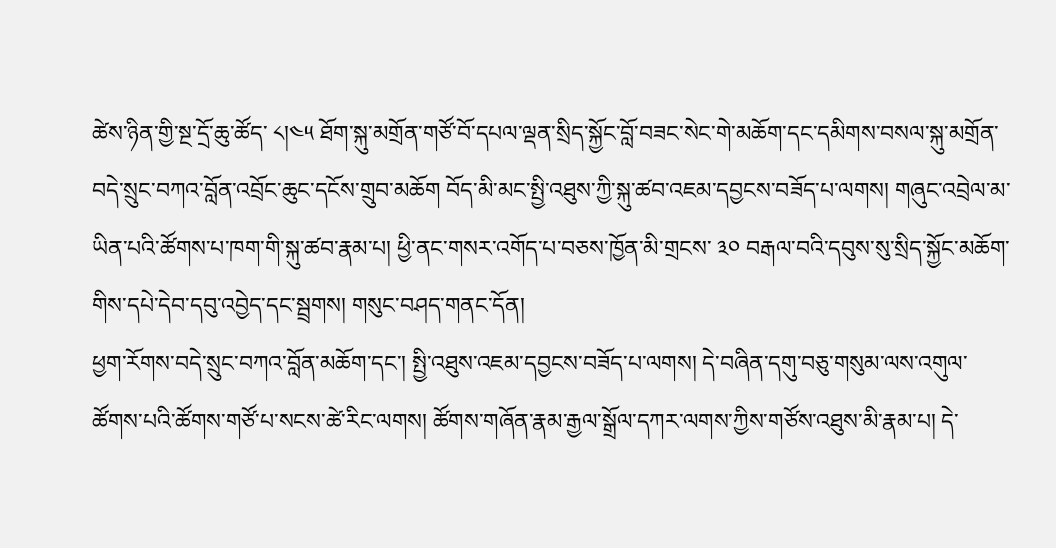ཚེས་ཉིན་གྱི་སྔ་དྲོ་ཆུ་ཚོད་ ༨།༤༥ ཐོག་སྐུ་མགྲོན་གཙོ་བོ་དཔལ་ལྡན་སྲིད་སྐྱོང་བློ་བཟང་སེང་གེ་མཆོག་དང་དམིགས་བསལ་སྐུ་མགྲོན་བདེ་སྲུང་བཀའ་བློན་འབྲོང་ཆུང་དངོས་གྲུབ་མཆོག བོད་མི་མང་སྤྱི་འཐུས་ཀྱི་སྐུ་ཚབ་འཇམ་དབྱངས་བཟོད་པ་ལགས། གཞུང་འབྲེལ་མ་ཡིན་པའི་ཚོགས་པ་ཁག་གི་སྐུ་ཚབ་རྣམ་པ། ཕྱི་ནང་གསར་འགོད་པ་བཅས་ཁྱོན་མི་གྲངས་ ༣༠ བརྒལ་བའི་དབུས་སུ་སྲིད་སྐྱོང་མཆོག་གིས་དཔེ་དེབ་དབུ་འབྱེད་དང་སྦྲགས། གསུང་བཤད་གནང་དོན།
ཕྱག་རོགས་བདེ་སྲུང་བཀའ་བློན་མཆོག་དང་། སྤྱི་འཐུས་འཇམ་དབྱངས་བཟོད་པ་ལགས། དེ་བཞིན་དགུ་བཅུ་གསུམ་ལས་འགུལ་ཚོགས་པའི་ཚོགས་གཙོ་པ་སངས་ཚེ་རིང་ལགས། ཚོགས་གཞོན་རྣམ་རྒྱལ་སྒྲོལ་དཀར་ལགས་ཀྱིས་གཙོས་འཐུས་མི་རྣམ་པ། དེ་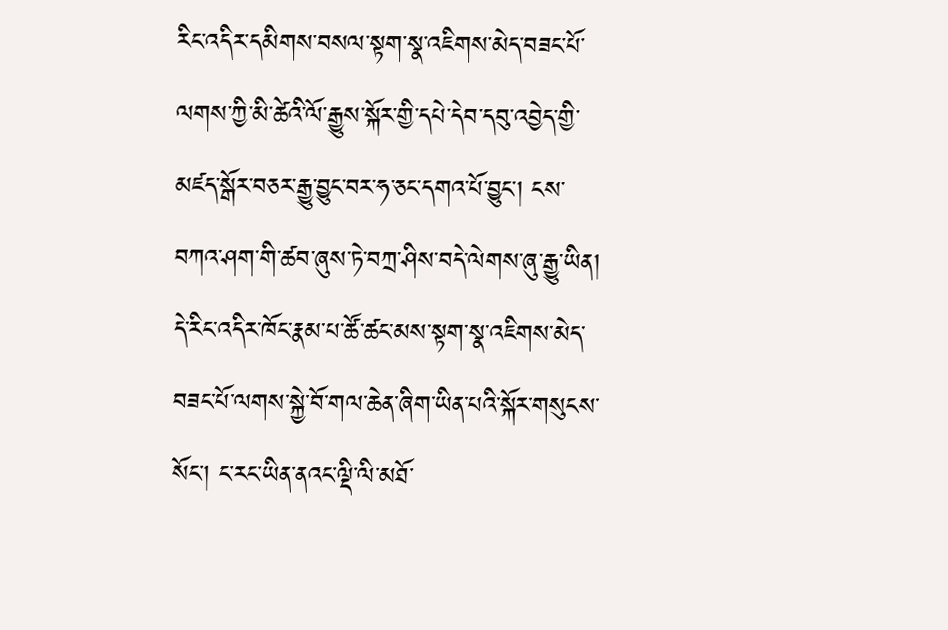རིང་འདིར་དམིགས་བསལ་སྟག་སྣ་འཇིགས་མེད་བཟང་པོ་ལགས་ཀྱི་མི་ཚེའི་ལོ་རྒྱུས་སྐོར་གྱི་དཔེ་དེབ་དབུ་འབྱེད་གྱི་མཛད་སྒོར་བཅར་རྒྱུ་བྱུང་བར་ཧ་ཅང་དགའ་པོ་བྱུང་། ངས་བཀའ་ཤག་གི་ཚབ་ཞུས་ཏེ་བཀྲ་ཤིས་བདེ་ལེགས་ཞུ་རྒྱུ་ཡིན། དེ་རིང་འདིར་ཁོང་རྣམ་པ་ཚོ་ཚང་མས་སྟག་སྣ་འཇིགས་མེད་བཟང་པོ་ལགས་སྐྱེ་བོ་གལ་ཆེན་ཞིག་ཡིན་པའི་སྐོར་གསུངས་སོང་། ང་རང་ཡིན་ནའང་ལྡི་ལི་མཐོ་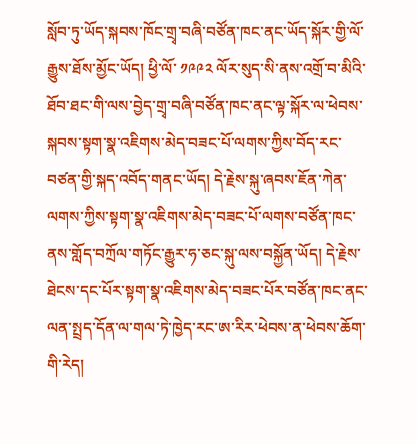སློབ་ཏུ་ཡོད་སྐབས་ཁོང་གྲྭ་བཞི་བཙོན་ཁང་ནང་ཡོད་སྐོར་གྱི་ལོ་རྒྱུས་ཐོས་མྱོང་ཡོད། ཕྱི་ལོ་ ༡༩༩༢ ལོར་སུད་སི་ནས་འགྲོ་བ་མིའི་ཐོབ་ཐང་གི་ལས་བྱེད་གྲྭ་བཞི་བཙོན་ཁང་ནང་ལྟ་སྐོར་ལ་ཕེབས་སྐབས་སྟག་སྣ་འཇིགས་མེད་བཟང་པོ་ལགས་ཀྱིས་བོད་རང་བཙན་གྱི་སྐད་འབོད་གནང་ཡོད། དེ་རྗེས་སྐུ་ཞབས་ཇོན་ཀེན་ལགས་ཀྱིས་སྟག་སྣ་འཇིགས་མེད་བཟང་པོ་ལགས་བཙོན་ཁང་ནས་གློད་བཀྲོལ་གཏོང་རྒྱུར་ཧ་ཅང་སྐུ་ལས་བསྐྱོན་ཡོད། དེ་རྗེས་ཐེངས་དང་པོར་སྟག་སྣ་འཇིགས་མེད་བཟང་པོར་བཙོན་ཁང་ནང་ལན་སྤྲད་དོན་ལ་གལ་ཏེ་ཁྱེད་རང་ཨ་རིར་ཕེབས་ན་ཕེབས་ཆོག་གི་རེད།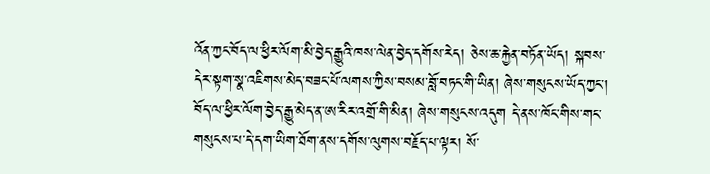འོན་ཀྱང་བོད་ལ་ཕྱིར་ལོག་མི་བྱེད་རྒྱུའི་ཁས་ལེན་བྱེད་དགོས་རེད། ཅེས་ཆ་རྐྱེན་བཏོན་ཡོད། སྐབས་དེར་སྟག་སྣ་འཇིགས་མེད་བཟང་པོ་ལགས་ཀྱིས་བསམ་བློ་བཏང་གི་ཡིན། ཞེས་གསུངས་ཡོད་ཀྱང་། བོད་ལ་ཕྱིར་ལོག་བྱེད་རྒྱུ་མེད་ན་ཨ་རིར་འགྲོ་གི་མིན། ཞེས་གསུངས་འདུག དེ་ནས་ཁོང་གིས་གང་གསུངས་པ་དེ་དག་ཡིག་ཐོག་ནས་དགོས་ལུགས་བརྗོད་པ་ལྟར། སོ་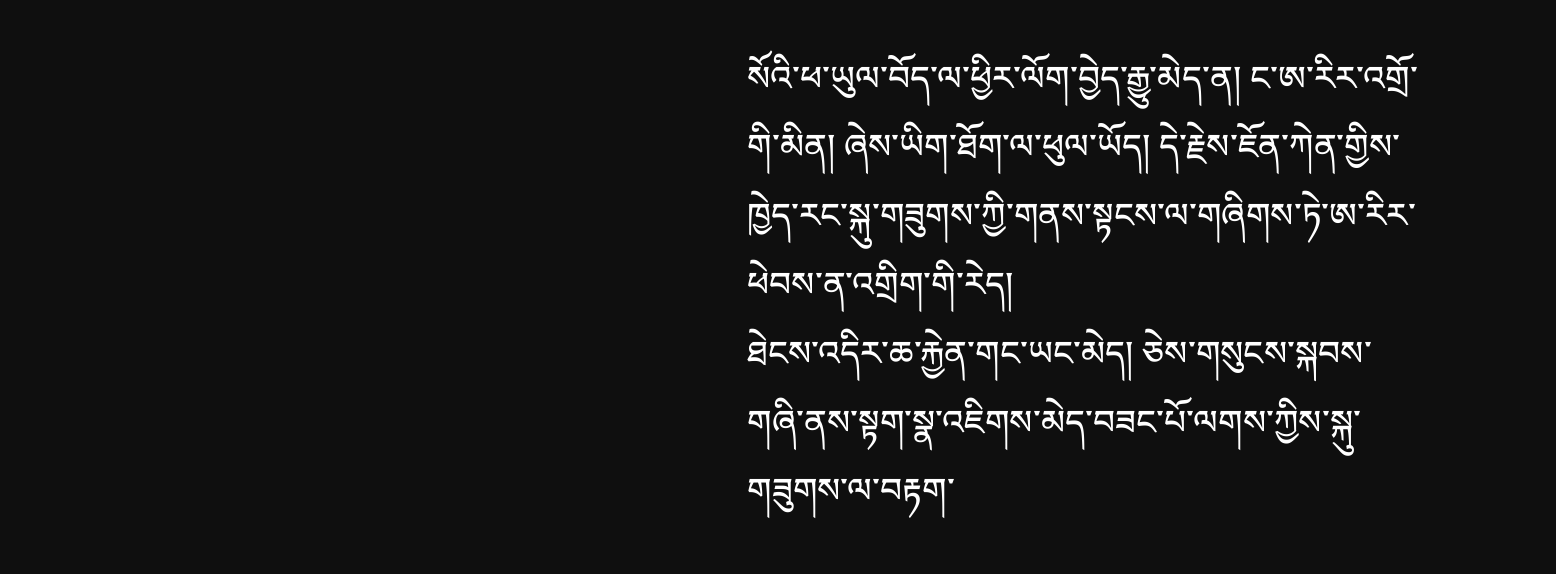སོའི་ཕ་ཡུལ་བོད་ལ་ཕྱིར་ལོག་བྱེད་རྒྱུ་མེད་ན། ང་ཨ་རིར་འགྲོ་གི་མིན། ཞེས་ཡིག་ཐོག་ལ་ཕུལ་ཡོད། དེ་རྗེས་ཇོན་ཀེན་གྱིས་ཁྱེད་རང་སྐུ་གཟུགས་ཀྱི་གནས་སྟངས་ལ་གཞིགས་ཏེ་ཨ་རིར་ཕེབས་ན་འགྲིག་གི་རེད།
ཐེངས་འདིར་ཆ་རྐྱེན་གང་ཡང་མེད། ཅེས་གསུངས་སྐབས་གཞི་ནས་སྟག་སྣ་འཇིགས་མེད་བཟང་པོ་ལགས་ཀྱིས་སྐུ་གཟུགས་ལ་བརྟག་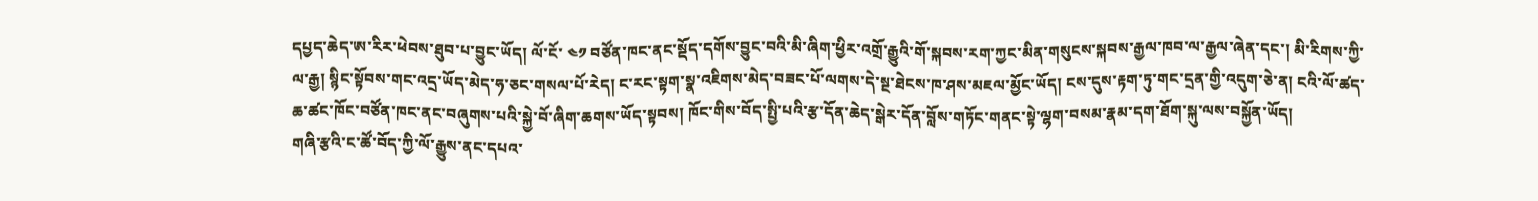དཔྱད་ཆེད་ཨ་རིར་ཕེབས་ཐུབ་པ་བྱུང་ཡོད། ལོ་ངོ་ ༤༡ བཙོན་ཁང་ནང་སྡོད་དགོས་བྱུང་བའི་མི་ཞིག་ཕྱིར་འགྲོ་རྒྱུའི་གོ་སྐབས་རག་ཀྱང་མིན་གསུངས་སྐབས་རྒྱལ་ཁབ་ལ་རྒྱལ་ཞེན་དང་། མི་རིགས་ཀྱི་ལ་རྒྱ། སྙིང་སྟོབས་གང་འདྲ་ཡོད་མེད་ཧ་ཅང་གསལ་པོ་རེད། ང་རང་སྟག་སྣ་འཇིགས་མེད་བཟང་པོ་ལགས་དེ་སྔ་ཐེངས་ཁ་ཤས་མཇལ་མྱོང་ཡོད། ངས་དུས་རྟག་ཏུ་གང་དྲན་གྱི་འདུག་ཅེ་ན། ངའི་ལོ་ཚད་ཆ་ཚང་ཁོང་བཙོན་ཁང་ནང་བཞུགས་པའི་སྐྱེ་བོ་ཞིག་ཆགས་ཡོད་སྟབས། ཁོང་གིས་བོད་སྤྱི་པའི་རྩ་དོན་ཆེད་སྒེར་དོན་བློས་གཏོང་གནང་སྟེ་ལྷག་བསམ་རྣམ་དག་ཐོག་སྐུ་ལས་བསྐྱོན་ཡོད།
གཞི་རྩའི་ང་ཚོ་བོད་ཀྱི་ལོ་རྒྱུས་ནང་དཔའ་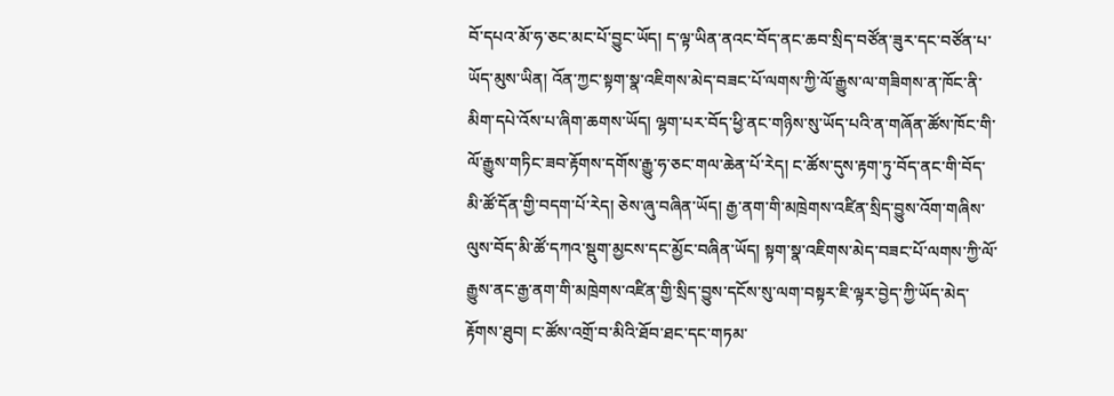བོ་དཔའ་མོ་ཧ་ཅང་མང་པོ་བྱུང་ཡོད། ད་ལྟ་ཡིན་ནའང་བོད་ནང་ཆབ་སྲིད་བཙོན་ཟུར་དང་བཙོན་པ་ཡོད་མུས་ཡིན། འོན་ཀྱང་སྟག་སྣ་འཇིགས་མེད་བཟང་པོ་ལགས་ཀྱི་ལོ་རྒྱུས་ལ་གཟིགས་ན་ཁོང་ནི་མིག་དཔེ་འོས་པ་ཞིག་ཆགས་ཡོད། ལྷག་པར་བོད་ཕྱི་ནང་གཉིས་སུ་ཡོད་པའི་ན་གཞོན་ཚོས་ཁོང་གི་ལོ་རྒྱུས་གཏིང་ཟབ་རྟོགས་དགོས་རྒྱུ་ཧ་ཅང་གལ་ཆེན་པོ་རེད། ང་ཚོས་དུས་རྟག་ཏུ་བོད་ནང་གི་བོད་མི་ཚོ་དོན་གྱི་བདག་པོ་རེད། ཅེས་ཞུ་བཞིན་ཡོད། རྒྱ་ནག་གི་མཁྲེགས་འཛིན་སྲིད་བྱུས་འོག་གཞིས་ལུས་བོད་མི་ཚོ་དཀའ་སྡུག་མྱངས་དང་མྱོང་བཞིན་ཡོད། སྟག་སྣ་འཇིགས་མེད་བཟང་པོ་ལགས་ཀྱི་ལོ་རྒྱུས་ནང་རྒྱ་ནག་གི་མཁྲེགས་འཛིན་གྱི་སྲིད་བྱུས་དངོས་སུ་ལག་བསྟར་ཇི་ལྟར་བྱེད་ཀྱི་ཡོད་མེད་རྟོགས་ཐུབ། ང་ཚོས་འགྲོ་བ་མིའི་ཐོབ་ཐང་དང་གཏམ་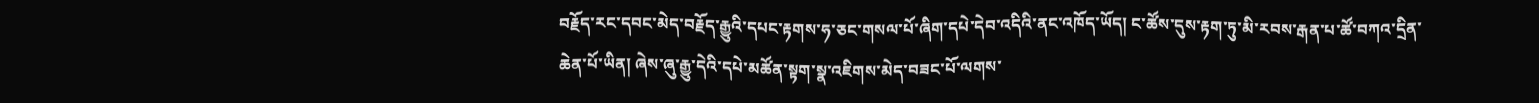བརྗོད་རང་དབང་མེད་བརྗོད་རྒྱུའི་དཔང་རྟགས་ཧ་ཅང་གསལ་པོ་ཞིག་དཔེ་དེབ་འདིའི་ནང་འཁོད་ཡོད། ང་ཚོས་དུས་རྟག་ཏུ་མི་རབས་རྒན་པ་ཚོ་བཀའ་དྲིན་ཆེན་པོ་ཡིན། ཞེས་ཞུ་རྒྱུ་དེའི་དཔེ་མཚོན་སྟག་སྣ་འཇིགས་མེད་བཟང་པོ་ལགས་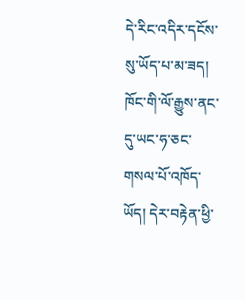དེ་རིང་འདིར་དངོས་སུ་ཡོད་པ་མ་ཟད། ཁོང་གི་ལོ་རྒྱུས་ནང་དུ་ཡང་ཧ་ཅང་གསལ་པོ་འཁོད་ཡོད། དེར་བརྟེན་ཕྱི་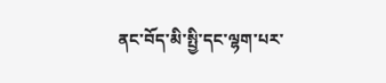ནང་བོད་མི་སྤྱི་དང་ལྷག་པར་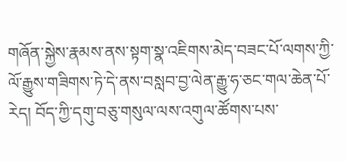གཞོན་སྐྱེས་རྣམས་ནས་སྟག་སྣ་འཇིགས་མེད་བཟང་པོ་ལགས་ཀྱི་ལོ་རྒྱུས་གཟིགས་ཏེ་དེ་ནས་བསླབ་བྱ་ལེན་རྒྱུ་ཧ་ཅང་གལ་ཆེན་པོ་རེད། བོད་ཀྱི་དགུ་བཅུ་གསུལ་ལས་འགུལ་ཚོགས་པས་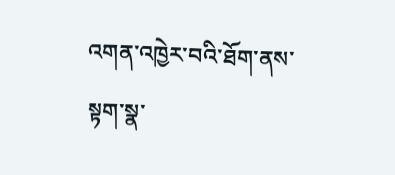འགན་འཁྱེར་བའི་ཐོག་ནས་སྟག་སྣ་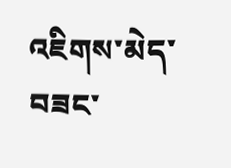འཇིགས་མེད་བཟང་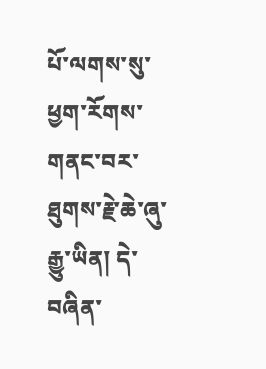པོ་ལགས་སུ་ཕྱག་རོགས་གནང་བར་ཐུགས་རྗེ་ཆེ་ཞུ་རྒྱུ་ཡིན། དེ་བཞིན་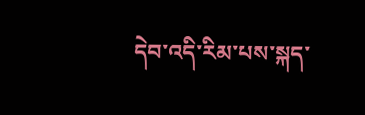དེབ་འདི་རིམ་པས་སྐད་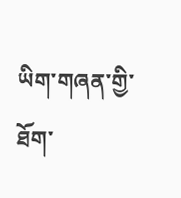ཡིག་གཞན་གྱི་ཐོག་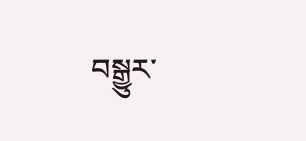བསྒྱུར་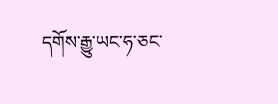དགོས་རྒྱུ་ཡང་ཧ་ཅང་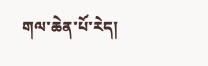གལ་ཆེན་པོ་རེད།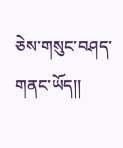ཅེས་གསུང་བཤད་གནང་ཡོད།།